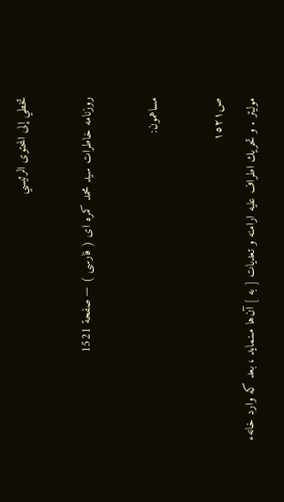تخطي إلى المحتوى الرئيسي

روزنامه خاطرات سيد محمد كمره اى ( فارسى ) — صفحة 1521

مساهمون:

ص١٥٢١
موليتر . و تحريك اطراف عليه ارامنه و تعديات [ به ] آن‌ها مىنمايد ، بعد كه وارد خانهء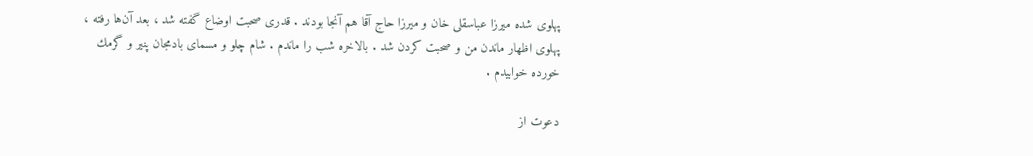پهلوى شده ميرزا عباسقلى خان و ميرزا حاج آقا هم آنجا بودند . قدرى صحبت اوضاع گفته شد ، بعد آن‌ها رفته ، پهلوى اظهار ماندن من و صحبت كردن شد . بالاخره شب را ماندم . شام چلو و مسماى بادمجان پنير و گرمك خورده خوابيدم .

دعوت از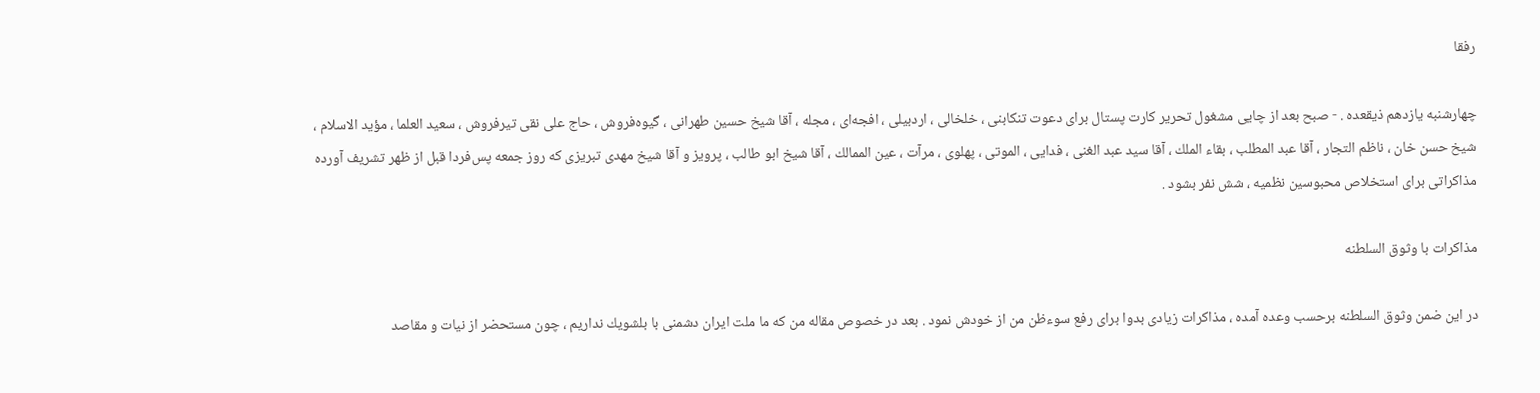رفقا

چهارشنبه يازدهم ذيقعده . - صبح بعد از چايى مشغول تحرير كارت پستال براى دعوت تنكابنى ، خلخالى ، اردبيلى ، افجه‌اى ، مجله ، آقا شيخ حسين طهرانى ، گيوه‌فروش ، حاج على نقى تيرفروش ، سعيد العلما ، مؤيد الاسلام ، شيخ حسن خان ، ناظم التجار ، آقا عبد المطلب ، بقاء الملك ، آقا سيد عبد الغنى ، فدايى ، الموتى ، پهلوى ، مرآت ، عين الممالك ، آقا شيخ ابو طالب ، پرويز و آقا شيخ مهدى تبريزى كه روز جمعه پس‌فردا قبل از ظهر تشريف آورده مذاكراتى براى استخلاص محبوسين نظميه ، شش نفر بشود .

مذاكرات با وثوق السلطنه

در اين ضمن وثوق السلطنه برحسب وعده آمده ، مذاكرات زيادى بدوا براى رفع سوءظن من از خودش نمود . بعد در خصوص مقاله من كه ما ملت ايران دشمنى با بلشويك نداريم ، چون مستحضر از نيات و مقاصد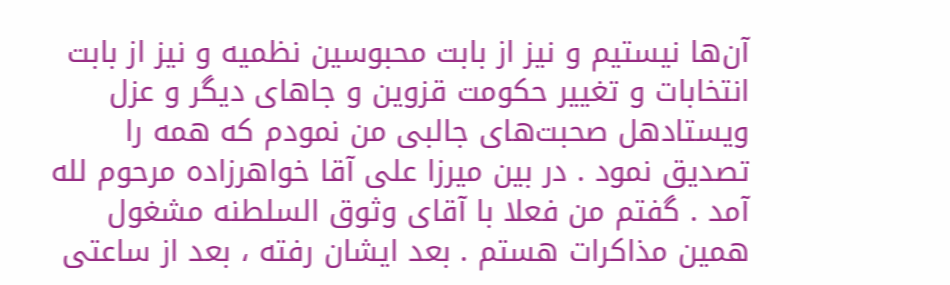آن‌ها نيستيم و نيز از بابت محبوسين نظميه و نيز از بابت انتخابات و تغيير حكومت قزوين و جاهاى ديگر و عزل ويستادهل صحبت‌هاى جالبى من نمودم كه همه را تصديق نمود . در بين ميرزا على آقا خواهرزاده مرحوم لله آمد . گفتم من فعلا با آقاى وثوق السلطنه مشغول همين مذاكرات هستم . بعد ايشان رفته ، بعد از ساعتى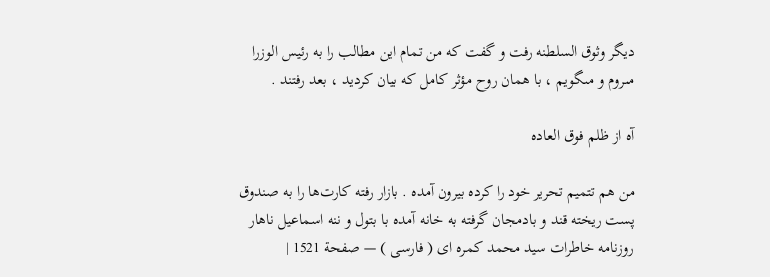ديگر وثوق السلطنه رفت و گفت كه من تمام اين مطالب را به رئيس الوزرا مىروم و مىگويم ، با همان روح مؤثر كامل كه بيان كرديد ، بعد رفتند .

آه از ظلم فوق العاده

من هم تتميم تحرير خود را كرده بيرون آمده . بازار رفته كارت‌ها را به صندوق پست ريخته قند و بادمجان گرفته به خانه آمده با بتول و ننه اسماعيل ناهار
روزنامه خاطرات سيد محمد كمره اى ( فارسى ) — صفحة 1521 |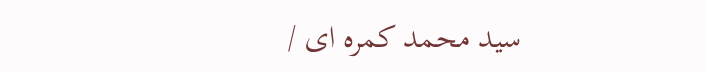سيد محمد كمره اى /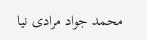محمد جواد مرادى نيا